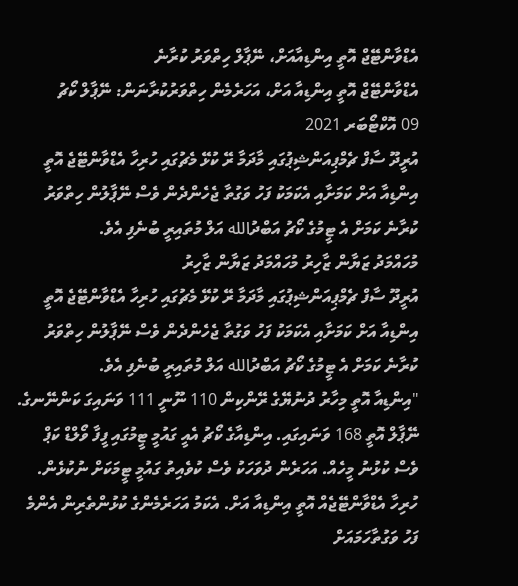އެޑްވާންޓޭޖް އޮތީ އިންޑިއާއަށް، ނޭޕާލް ހިތްވަރު ކުރާނެ
އެޑްވާންޓޭޖް އޮތީ އިންޑިއާ އަށް، އަހަރެމެން ހިތްވަރުކުރާނަން: ނޭޕާލް ކޯޗު
09 އޮކްޓޯބަރ 2021
އުރީދޫ ސާފް ޗެމްޕިއަންޝިޕުގައި މާދަމާ ރޭ ކުޅޭ މެޗުގައި ހުރިހާ އެޑްވާންޓޭޖެ އޮތީ އިންޑިއާ އަށް ކަމަށާއި އެކަމަކު ފަހު ވަގުތާ ޖެހެންދެން ވެސް ނޭޕާލުން ހިތްވަރު ކުރާނެ ކަމަށް އެ ޓީމުގެ ކޯޗު އަބްދުالله އަލް މުތައިރީ ބުނެފި އެވެ.
މުހައްމަދު ޒަޔާން ޒާހިރު މުހައްމަދު ޒަޔާން ޒާހިރު
އުރީދޫ ސާފް ޗެމްޕިއަންޝިޕުގައި މާދަމާ ރޭ ކުޅޭ މެޗުގައި ހުރިހާ އެޑްވާންޓޭޖެ އޮތީ އިންޑިއާ އަށް ކަމަށާއި އެކަމަކު ފަހު ވަގުތާ ޖެހެންދެން ވެސް ނޭޕާލުން ހިތްވަރު ކުރާނެ ކަމަށް އެ ޓީމުގެ ކޯޗު އަބްދުالله އަލް މުތައިރީ ބުނެފި އެވެ.
"އިންޑިއާ އޮތީ މިހާރު ދުނުޔޭގެ ރޭންކިން 110 ނޫނީ 111 ވަނައިގަ ކަންނޭނގެ. ނޭޕާލް އޮތީ 168 ވަނައިގައި. އިންޑިއާގެ ކޯޗު އެއީ ގައުމީ ޓީމުގައި ފީފާ ވޯލްޑް ކަޕް ވެސް ކުޅުނު މީހެއް. އަހަރެން ދުވަހަކު ވެސް ކުވެއިތު ގައުމީ ޓީމަކަށް ނުކުޅެން. ހުރިހާ އެޑްވާންޓޭޖެއް އޮތީ އިންޑިއާ އަށް. އެކަމު އަހަރެމެންގެ ކުޅުންތެރިން އެންމެ ފަހު ވަގުތާހަމައަށް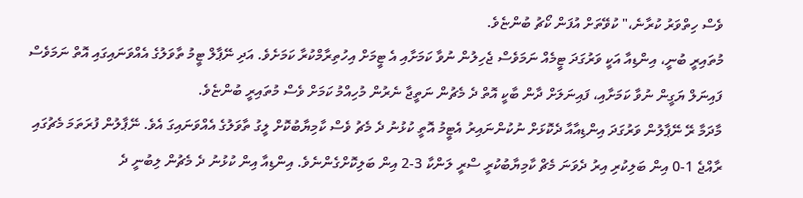ވެސް ހިތްވަރު ކުރާނެ،" ކުވޭތަށް އުފަން ކޯޗު ބުންޏެވެ.
މުތައިރީ ބުނީ، އިންޑިއާ އަކީ ވަރުގަދަ ޓީމެއް ނަމަވެސް ޖެހިލުން ނުވާ ކަމަށާއި އެ ޓީމަށް އިހުތިރާމްކުރާ ކަމަށެވެ. އަދި ނޭޕާލް ޓީމު ތާވަލުގެ އެއްވަނައިގައި އޮތް ނަމަވެސް ފައިނަލް ޔަގީން ނުވާ ކަމަށާއި، ފައިނަލަށް ދާން ބާކީ އޮތް ދެ މެޗުން ނަތީޖާ ނެރުން މުހިއްމު ކަމަށް ވެސް މުތައިރީ ބުންޏެވެ.
މާދަމާ ރޭ ނޭޕާލުން ވަރުގަދަ އިންޑިއާއާ ދެކޮޅަށް ނުކުންނައިރު އެޓީމު އޮތީ ކުޅުނު ދެ މެޗު ވެސް ކާމިޔާބުކޮށް ލީގު ތާވަލުގެ އެއްވަނައިގަ އެވެ. ނޭޕާލުން ފުރަތަމަ މެޗުގައި ރާއްޖެ 1-0 އިން ބަލިކުރި އިރު ދެވަނަ މެޗް ކާމިޔާބުކުރީ ސްރީ ލަންކާ 3-2 އިން ބަލިކޮށްގެންނެވެ. އިންޑިއާ އިން ކުޅުނު ދެ މެޗުން ލިބުނީ ދެ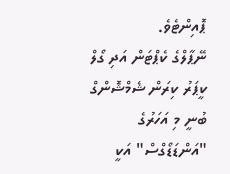ޕޮއިންޓެވެ.
ނޭޕާލްގެ ކެޕްޓަން އަދި ގޯލް ކީޕަރު ކިރަން ޝެމްޝޮންގް ބުނީ މި އަހަރުގެ "އަންޑަޑޯގްސް" އަކީ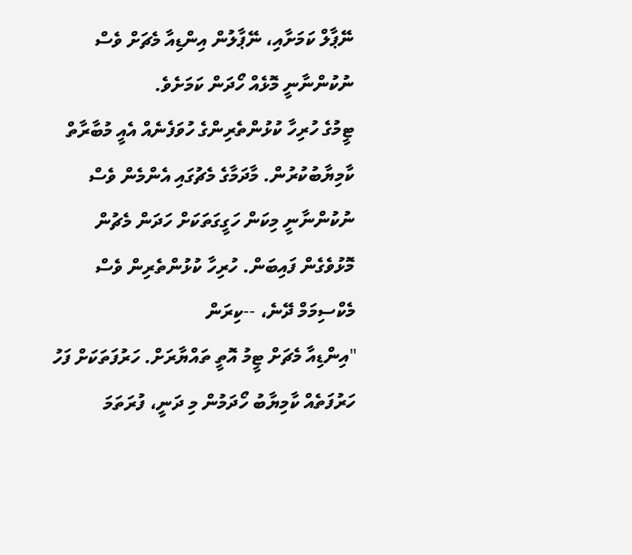ނޭޕާލް ކަމަށާއި، ނޭޕާލުން އިންޑިއާ މެޗަށް ވެސް ނުކުންނާނީ މޮޅެއް ހޯދަން ކަމަށެވެ.
ޓީމުގެ ހުރިހާ ކުޅުންތެރިންގެ ހުވަފެނެއް އެއީ މުބާރާތް ކާމިޔާބުކުރުން. މާދަމާގެ މެޗުގައި އެންމެން ވެސް ނުކުންނާނީ މިކަން ހަގީގަތަކަށް ހަދަން މެޗުން މޮޅުވެގެން ފައިބަން. ހުރިހާ ކުޅުންތެރިން ވެސް މެކްސިމަމް ދޭނެ، --ކިރަން
"އިންޑިއާ މެޗަށް ޓީމު އޮތީ ތައްޔާރަށް. ހަރުފަތަކަށް ފަހު ހަރުފަތެއް ކާމިޔާބު ހޯދަމުން މި ދަނީ، ފުރަތަމަ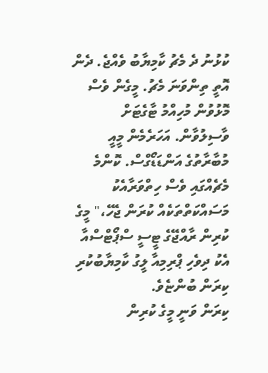ކުޅުނު ދެ މެޗު ކާމިޔާބު ވެއްޖެ. ދެން އޮތީ ތިންވަނަ މެޗު. މީގެން ވެސް މޮޅުވުން މުހިއްމު ޓާގެޓަށް ވާސިލުވާން. އަހަރެމެން މީއީ މުބާރާތުގެ އަންޑަޑޯގްސް. ކޮންމެ މެޗެއްގައި ވެސް ހިތްވަރާއެކު މަސައްކަތްތަކެއް ކުރަން ޖެހޭ،" މީގެ ކުރިން ރާއްޖޭގެ ޓީސީ ސްޕޯޓްސްއާ އެކު ދިވެހި ޕްރިމިއާ ލީގު ކާމިޔާބުކުރި ކިރަން ބުންޏެވެ.
ކިރަން ވަނީ މީގެ ކުރިން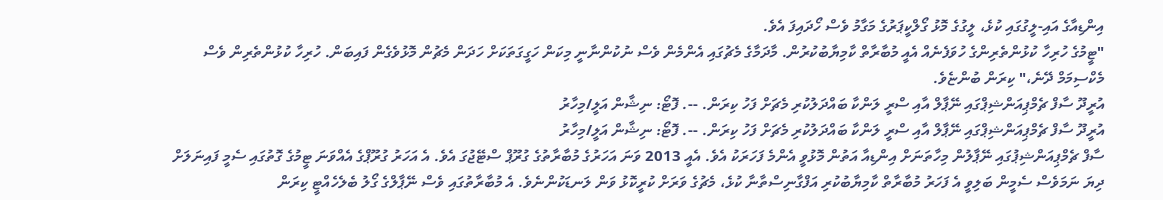އިންޑިއާގެ އައި-ލީގުގައި ކުޅެ، ލީގުގެ މޮޅު ގޯލްކީޕަރުގެ މަގާމު ވެސް ހޯދައިފަ އެވެ.
"ޓީމުގެ ހުރިހާ ކުޅުންތެރިންގެ ހުވަފެނެއް އެއީ މުބާރާތް ކާމިޔާބުކުރުން. މާދަމާގެ މެޗުގައި އެންމެން ވެސް ނުކުންނާނީ މިކަން ހަގީގަތަކަށް ހަދަން މެޗުން މޮޅުވެގެން ފައިބަން. ހުރިހާ ކުޅުންތެރިން ވެސް މެކްސިމަމް ދޭނެ،" ކިރަން ބުންޏެވެ.
އުރީދޫ ސާފް ޗެމްޕިއަންޝިޕްގައި ނޭޕާލް އާއި ސްރީ ލަންކާ ބައްދަލުކުރި މެޗަށް ފަހު ކިރަން. --. ފޮޓޯ: ނިޝާން އަލީ/މިހާރު
އުރީދޫ ސާފް ޗެމްޕިއަންޝިޕްގައި ނޭޕާލް އާއި ސްރީ ލަންކާ ބައްދަލުކުރި މެޗަށް ފަހު ކިރަން. --. ފޮޓޯ: ނިޝާން އަލީ/މިހާރު
ސާފް ޗެމްޕިއަންޝިޕުގައި ނޭޕާލުން މިހާތަނަށް އިންޑިއާ އަތުން މޮޅުވީ އެންމެ ފަހަރަކު އެވެ. އެއީ 2013 ވަނަ އަހަރުގެ މުބާރާތުގެ ގުރޫޕް ސްޓޭޖުގަ އެވެ. އެ އަހަރު ގުރޫޕްގެ އެއްވަނަ ޓީމުގެ ގޮތުގައި ސެމީ ފައިނަލަށް ދިޔަ ނަމަވެސް ސެމީން ބަލިވީ އެ ފަހަރު މުބާރާތް ކާމިޔާބުކުރި އަފްގާނިސްތާނާ ކުޅެ، މެޗުގެ ވަރަށް ކުރީކޮޅު ވަން ލަނޑަކުންނެވެ. އެ މުބާރާތުގައި ވެސް ނޭޕާލްގެ ގޯލު ބެލެހެއްޓީ ކިރަން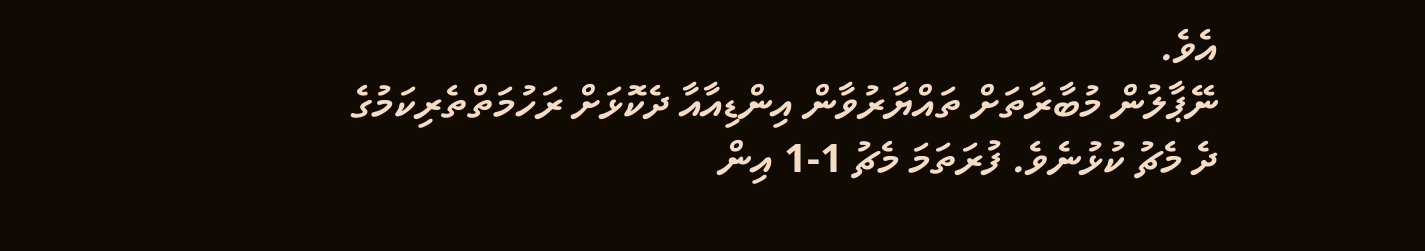އެވެ.
ނޭޕާލުން މުބާރާތަށް ތައްޔާރުވާން އިންޑިއާއާ ދެކޮޅަށް ރަހުމަތްތެރިކަމުގެ ދެ މެޗު ކުޅުނެވެ. ފުރަތަމަ މެޗު 1-1 އިން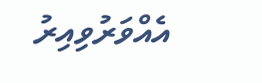އެއްވަރުވިއިރު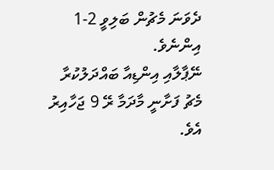ދެވަނަ މެޗުން ބަލިވީ 2-1 އިންނެވެ.
ނޭޕާލާއި އިންޑިއާ ބައްދަލުކުރާ މެޗު ފަށާނީ މާދަމާ ރޭ 9 ޖަހާއިރު އެވެ.